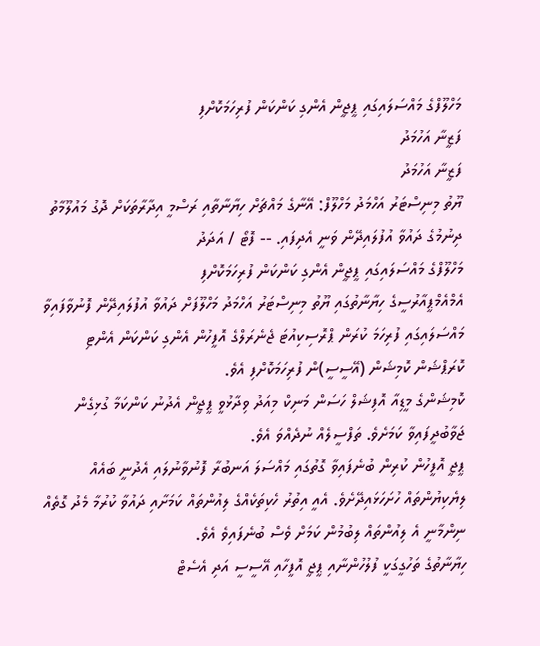މަހްލޫފްގެ މައްސަލައިގައި ޕީޖީން އެންގި ކަންކަން ފުރިހަމަކޮށްފި
ފަޒީނާ އަހުމަދު
ފަޒީނާ އަހުމަދު
ޔޫތު މިނިސްޓަރު އަހްމަދު މަހްލޫފް: އޭނާގެ މައްޗަށް ހިޔާނާތާއި ރަސްމީ އިދާރާތަކަށް ދޮގު މައުލޫމާތު ދިނުމުގެ ދައުވާ އުފުލައިދޭން ވަނީ އެދިފައި. -- ފޮޓޯ / އަދަދު
މަހްލޫފްގެ މައްސަލައިގައި ޕީޖީން އެންގި ކަންކަން ފުރިހަމަކޮށްފި
އެމްއެމްޕީއާރުސީގެ ހިޔާނާތުގައި ޔޫތު މިނިސްޓަރު އަހްމަދު މަހްލޫފަށް ދައުވާ އުފުލައިދޭން ފޮނުވާފައިވާ މައްސަލައިގައި ފުރިހަމަ ކުރަން ޕްރޮސިކިއުޓަ ޖެނެރަލްގެ އޮފީހުން އެންގި ކަންކަން އެންޓި ކޮރަޕްޝަން ކޮމިޝަން (އޭސީސީ)ން ފުރިހަމަކޮށްފި އެވެ.
ކޮމިޝަންގެ މީޑިއާ އޮފިޝަލް ހަސަން މަނިކް މިއަދު ވިދާޅުވީ ޕީޖީން އެދުނު ކަންކަމާ ގުޅިގެން ޖަވާބުދީފައިވާ ކަމަށެވެ. ތަފްސީލެއް ނުދެއްވަ އެވެ.
ޕީޖީ އޮފީހުން ކުރިން ބުނެފައިވާ ގޮތުގައި މައްސަލަ އަނބުރާ ފޮނުވާނުލައި އެދުނީ ބައެއް ލިޔެކިޔުންތައް ހުށަހަޅައިދޭށެވެ. އެއީ އިތުރު ހެކިތަކެއްގެ ލިއުންތައް ކަމަށާއި ދައުވާ ކުރުމާ މެދު ގޮތެއް ނިންމާނީ އެ ލިއުންތައް ލިބުމުން ކަމަށް ވެސް ބުނެފައިވެ އެވެ.
ހިޔާނާތުގެ ތަހުގީގަކީ ފުލުހުންނާއި ޕީޖީ އޮފީހާއި އޭސީސީ އަދި އެސެޓް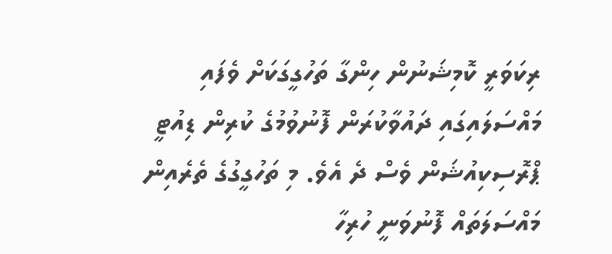ރިކަވަރީ ކޮމިޝަނުން ހިންގާ ތަހުގީގަކަށް ވެފައި މައްސަލައިގައި ދައުވާކުރަން ފޮނުވުމުގެ ކުރިން ޑިއުޓީ ޕްރޮސިކިއުޝަން ވެސް ދެ އެވެ. މި ތަހުގީގުގެ ތެރެއިން މައްސަލަތައް ފޮނުވަނީ ހުރިހާ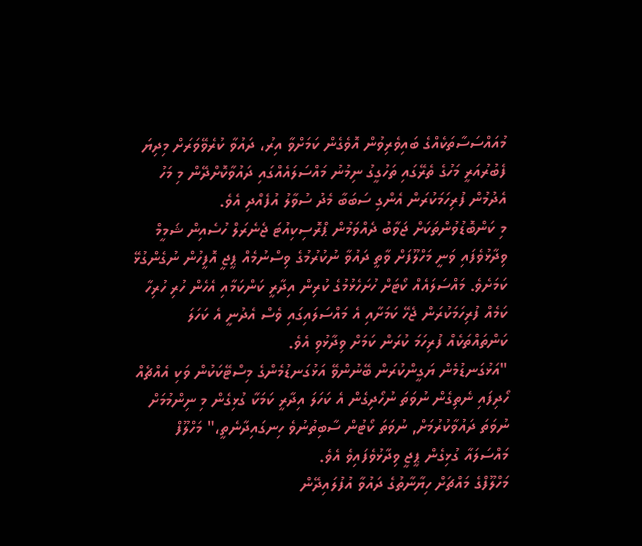މުއައްސަސާތަކެއްގެ ބައިވެރިވުން އޮވެގެން ކަމަށްވާ އިރު، ދައުވާ ކުރެވޭވަރަށް މިދިޔަ ފެބުރުއަރީ މަހުގެ ތެރޭގައި ތަހުގީގު ނިމުނު މައްސަލައެއްގައި ދައުވާކޮށްދޭން މި މަހު އެދުމުން ފުރިހަމަކުރަން އެންގި ސަބަބާ މެދު ސުވާލު އުފެއްދި އެވެ.
މި ކަންބޮޑުވުންތަކަށް ޖަވާބު ދެއްވަމުން ޕްރޮސިކިއުޓަ ޖެނެރަލް ހުސެއިން ޝަމީމް ވިދާޅުވެފައި ވަނީ މަހްލޫފަށް ވާތީ ދައުވާ ނުކުރުމުގެ ވިސްނުމެއް ޕީޖީ އޮފީހުން ނުގެންގުޅޭ ކަމަށެވެ. މައްސަލައެއް ކޯޓަށް ހުށަހެޅުމުގެ ކުރިން އިދާރީ ކަންކަމާއި އެހެން ހުރި ހުރިހާ ކަމެއް ފުރިހަމަކުރަން ޖެހޭ ކަމަށާއި އެ މައްސަލައިގައި ވެސް އެދުނީ އެ ކަހަލަ ކަންތައްތަކެއް ފުރިހަމަ ކުރަން ކަމަށް ވިދާޅުވި އެވެ.
"އަޅުގަނޑުމެން ޔަގީންކުރަން ބޭނުންވޭ އަޅުގަނޑުމެންގެ މިސްޓޭކަކުން ވަކި އެއްޗެއް ހޯދިފައި ނެތިގެން ނުވަތަ ނުހޯދިގެން އެ ކަހަލަ އިދާރީ ކަމަކާ ގުޅިގެން މި ނިންމުމަށް ނުވަތަ ދައުވާކުރުމަށް, ނުވަތަ ކޯޓުން ސާބިތުނުވެ ހިނގައިދާނެތީ،" މަހްލޫފް މައްސަލައާ ގުޅިގެން ޕީޖީ ވިދާޅުވެފައިވެ އެވެ.
މަހްލޫފްގެ މައްޗަށް ހިޔާނާތުގެ ދައުވާ އުފުލައިދޭން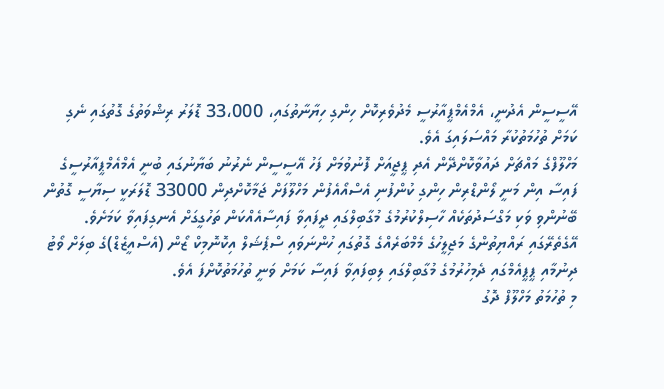އޭސީސީން އެދުނީ، އެމްއެމްޕީއާރުސީ މެދުވެރިކޮށް ހިންގި ހިޔާނާތުގައި، 33،000 ޑޮލަރު ރިޝްވަތުގެ ގޮތުގައި ނެގި ކަމަށް ތުހުމަތުކުރާ މައްސަލައިގަ އެވެ.
މަހްލޫފްގެ މައްޗަށް ދައުވާކޮށްދޭން އެދި ޕީޖީއަށް ފޮނުވުމަށް ފަހު އޭސީސީން ނެރުނު ބަޔާނުގައި ބުނީ އެމްއެމްޕީއާރުސީގެ ފައިސާ އިން މަނީ ލޯންޑްރިން ހިންގި ކުންފުނި އެސްއޯއެފުން މަހްލޫފަށް ޖަމާކޮށްދިން 33000 ޑޮލަރަކީ ސިޔާސީ ގޮތުން ބޭނުންވި ވަކި މަގްސަދުތަކެއް ހާސިލްކުރުމުގެ މުގާބިލްގައި ދީފައިވާ ފައިސާއެއްކަން ތަހުގީގަށް އެނގިފައިވާ ކަމަށެވެ.
އޭގެތެރޭގައި ރައްޔިތުންގެ މަޖިލީހުގެ މެމްބަރެއްގެ ގޮތުގައި ހުންނަވައި ސްޕެޝަލް އިކޮނޮމިކް ޒޯން (އެސްއީޒެޑް)ގެ ބިލަށް ވޯޓު ދިނުމާއި ޕީޕީއެމްގައި ދެމިހުރުމުގެ މުގާބިލްގައި ލިބިފައިވާ ފައިސާ ކަމަށް ވަނީ ތުހުމަތުކޮށްފަ އެވެ.
މި ތުހުމަތު މަހްލޫފް ދޮގު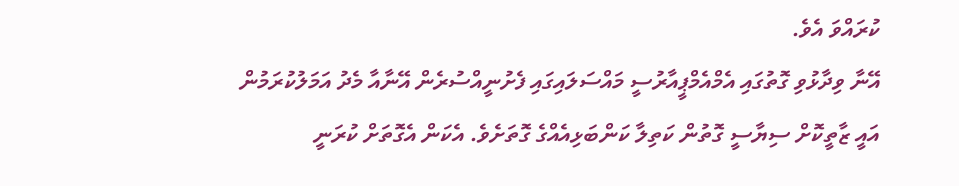ކުރައްވަ އެވެ.
އޭނާ ވިދާޅުވި ގޮތުގައި އެމްއެމްޕީއާރުސީ މައްސަލައިގައި ފެށުނީއްސުރެން އޭނާއާ މެދު އަމަލުކުރަމުން އައީ ޒާތީކޮށް ސިޔާސީ ގޮތުން ކަތިލާ ކަންބަޅިއެއްގެ ގޮތަށެވެ. އެކަން އެގޮތަށް ކުރަނީ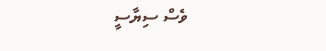ވެސް ސިޔާސީ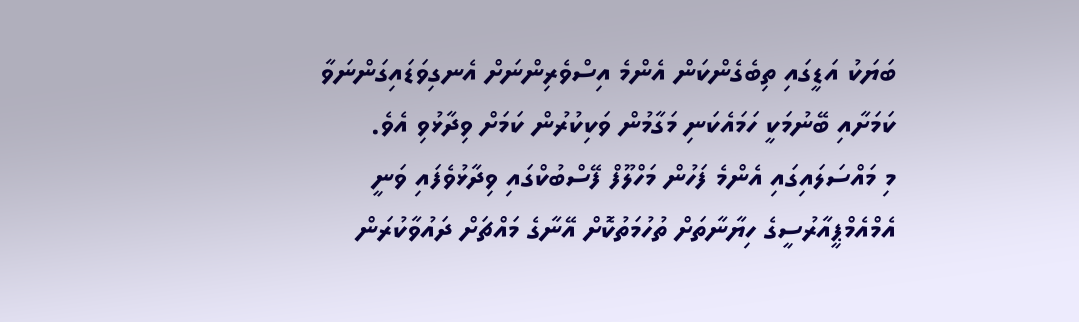ބަޔަކު އަޑީގައި ތިބެގެންކަން އެންމެ އިސްވެރިންނަށް އެނގިވަޑައިގަންނަވާ ކަމަށާއި ބޭނުމަކީ ހަމައެކަނި މަގާމުން ވަކިކުރުން ކަމަށް ވިދާޅުވި އެވެ.
މި މައްސަލައިގައި އެންމެ ފަހުން މަހްލޫފް ފޭސްބުކްގައި ވިދާޅުވެފައި ވަނީ އެމްއެމްޕީއާރުސީގެ ހިޔާނާތަށް ތުހުމަތުކޮށް އޭނާގެ މައްޗަށް ދައުވާކުރަން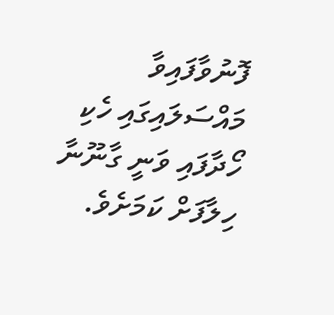ފޮނުވާފައިވާ މައްސަލައިގައި ހެކި ހޯދާފައި ވަނީ ގާނޫނާ ހިލާފަށް ކަމަށެވެ.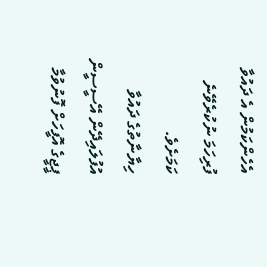އެހެންކަމުން އެ ދައުވާ ފުރިހަމަ ނުކުރެވޭނެ ކަމަށެވެ.
ހިޔާނާތުގެ ދައުވާ އުފުލައިދޭން އޭސީސީން ޕީޖީގެ އޮފީހަށް ފޮނުވުމާ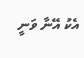އެކު އޭނާ ވަނީ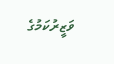ވަޒީރުކަމުގެ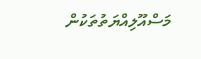މަސްއޫލިއްޔަތުތަކުން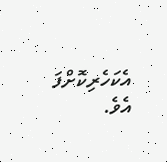އެކަހެރިކޮށްފަ އެވެ.